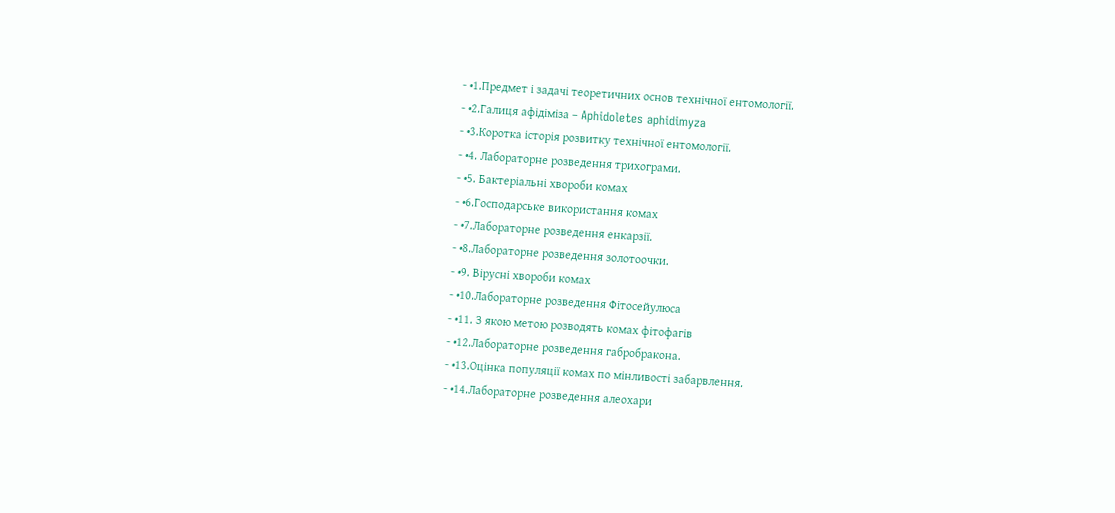- •1.Предмет і задачі теоретичних основ технічної ентомології.
- •2.Галиця афідіміза – Aphidoletes aphidimyza
- •3.Коротка історія розвитку технічної ентомології.
- •4. Лабораторне розведення трихограми.
- •5. Бактеріальні хвороби комах
- •6.Господарське викориcтання комах
- •7.Лабораторне розведення енкарзії.
- •8.Лабораторне розведення золотоочки.
- •9. Вірусні хвороби комах
- •10.Лабораторне розведення Фітосейулюса
- •11. З якою метою розводять комах фітофагів
- •12.Лабораторне розведення габробракона.
- •13.Оцінка популяції комах по мінливості забарвлення.
- •14.Лабораторне розведення алеохари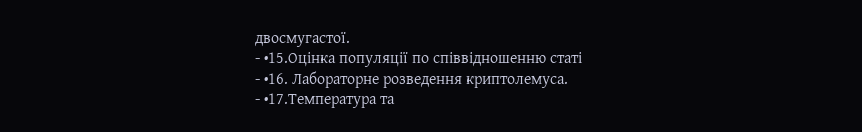двосмугастої.
- •15.Оцінка популяції по співвідношенню статі
- •16. Лабораторне розведення криптолемуса.
- •17.Температура та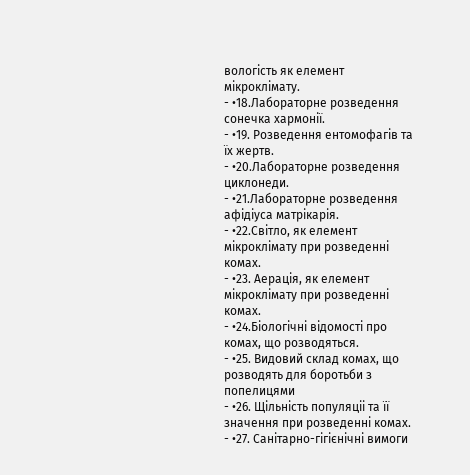вологість як елемент мікроклімату.
- •18.Лабораторне розведення сонечка хармонії.
- •19. Розведення ентомофагів та їх жертв.
- •20.Лабораторне розведення циклонеди.
- •21.Лабораторне розведення афідіуса матрікарія.
- •22.Світло, як елемент мікроклімату при розведенні комах.
- •23. Аерація, як елемент мікроклімату при розведенні комах.
- •24.Біологічні відомості про комах, що розводяться.
- •25. Видовий склад комах, що розводять для боротьби з попелицями
- •26. Щільність популяціі та її значення при розведенні комах.
- •27. Санітарно-гігієнічні вимоги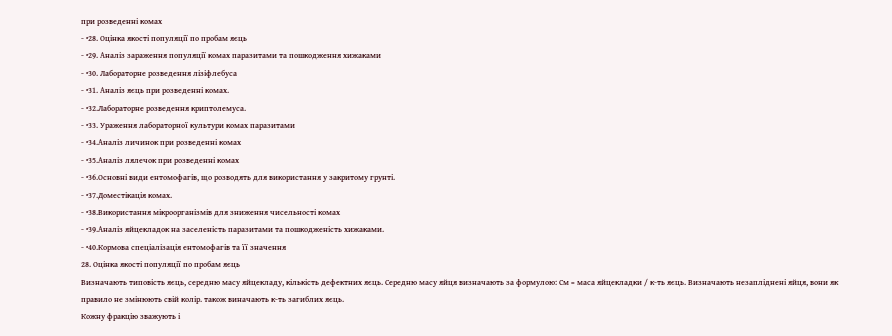при розведенні комах
- •28. Оцінка якості популяції по пробам яєць
- •29. Аналіз зараження популяції комах паразитами та пошкодження хижаками
- •30. Лабораторне розведення лізіфлебуса
- •31. Аналіз яєць при розведенні комах.
- •32.Лабораторне розведення криптолемуса.
- •33. Ураження лабораторної культури комах паразитами
- •34.Аналіз личинок при розведенні комах
- •35.Аналіз лялечок при розведенні комах
- •36.Основні види ентомофагів, що розводять для використання у закритому грунті.
- •37.Доместікація комах.
- •38.Використання мікроорганізмів для зниження чисельності комах
- •39.Аналіз яйцекладок на заселеність паразитами та пошкодженість хижаками.
- •40.Кормова спеціалізація ентомофагів та її значення
28. Оцінка якості популяції по пробам яєць
Визначають типовість яєць, середню масу яйцекладу, кількість дефектних яєць. Середню масу яйця визначають за формулою: См = маса яйцекладки / к-ть яєць. Визначають незапліднені яйця, вони як правило не змінюють свій колір. також виначають к-ть загиблих яєць.
Кожну фракцію зважують і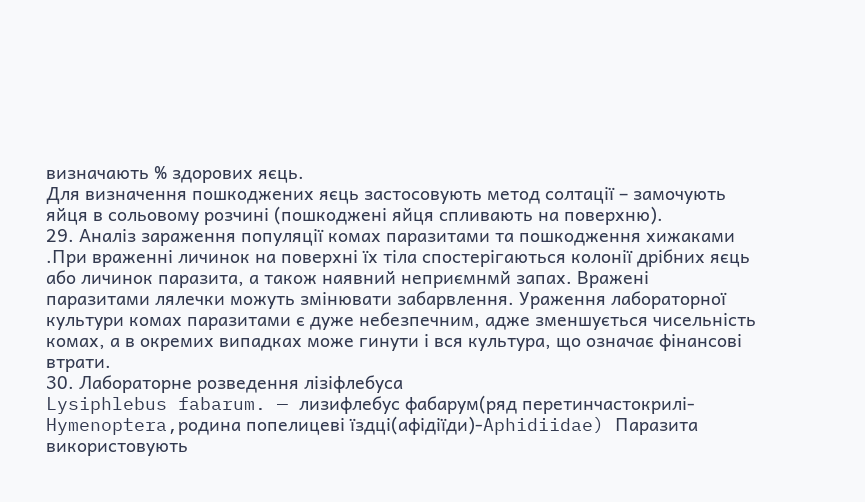визначають % здорових яєць.
Для визначення пошкоджених яєць застосовують метод солтації – замочують яйця в сольовому розчині (пошкоджені яйця спливають на поверхню).
29. Аналіз зараження популяції комах паразитами та пошкодження хижаками
.При враженні личинок на поверхні їх тіла спостерігаються колонії дрібних яєць або личинок паразита, а також наявний неприємнмй запах. Вражені паразитами лялечки можуть змінювати забарвлення. Ураження лабораторної культури комах паразитами є дуже небезпечним, адже зменшується чисельність комах, а в окремих випадках може гинути і вся культура, що означає фінансові втрати.
30. Лабораторне розведення лізіфлебуса
Lysiphlebus fabarum. — лизифлебус фабарум(ряд перетинчастокрилі- Hymenoptera,родина попелицеві їздці(афідіїди)-Aphidiidae) Паразита використовують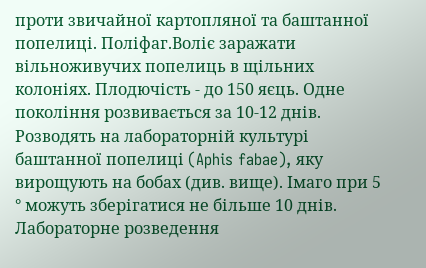проти звичайної картопляної та баштанної попелиці. Поліфаг.Воліє заражати вільноживучих попелиць в щільних колоніях. Плодючість - до 150 яєць. Одне покоління розвивається за 10-12 днів. Розводять на лабораторній культурі баштанної попелиці (Aphis fabae), яку вирощують на бобах (див. вище). Імаго при 5 ° можуть зберігатися не більше 10 днів.
Лабораторне розведення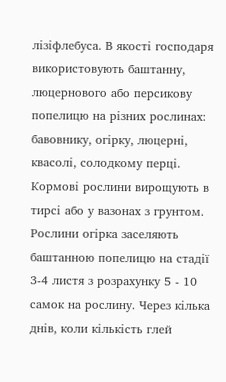лізіфлебуса. В якості господаря використовують баштанну, люцернового або персикову попелицю на різних рослинах: бавовнику, огірку, люцерні, квасолі, солодкому перці. Кормові рослини вирощують в тирсі або у вазонах з грунтом. Рослини огірка заселяють баштанною попелицю на стадії 3-4 листя з розрахунку 5 - 10 самок на рослину. Через кілька днів, коли кількість глей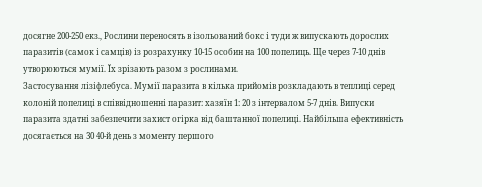досягне 200-250 екз., Рослини переносять в ізольований бокс і туди ж випускають дорослих паразитів (самок і самців) із розрахунку 10-15 особин на 100 попелиць. Ще через 7-10 днів утворюються мумії. Їх зрізають разом з рослинами.
Застосування лізіфлебуса. Мумії паразита в кілька прийомів розкладають в теплиці серед колоній попелиці в співвідношенні паразит: хазяїн 1: 20 з інтервалом 5-7 днів. Випуски паразита здатні забезпечити захист огірка від баштанної попелиці. Найбільша ефективність досягається на 30 40-й день з моменту першого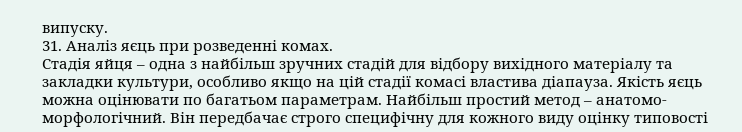випуску.
31. Аналіз яєць при розведенні комах.
Стадія яйця – одна з найбільш зручних стадій для відбору вихідного матеріалу та закладки культури, особливо якщо на цій стадії комасі властива діапауза. Якість яєць можна оцінювати по багатьом параметрам. Найбільш простий метод – анатомо-морфологічний. Він передбачає строго специфічну для кожного виду оцінку типовості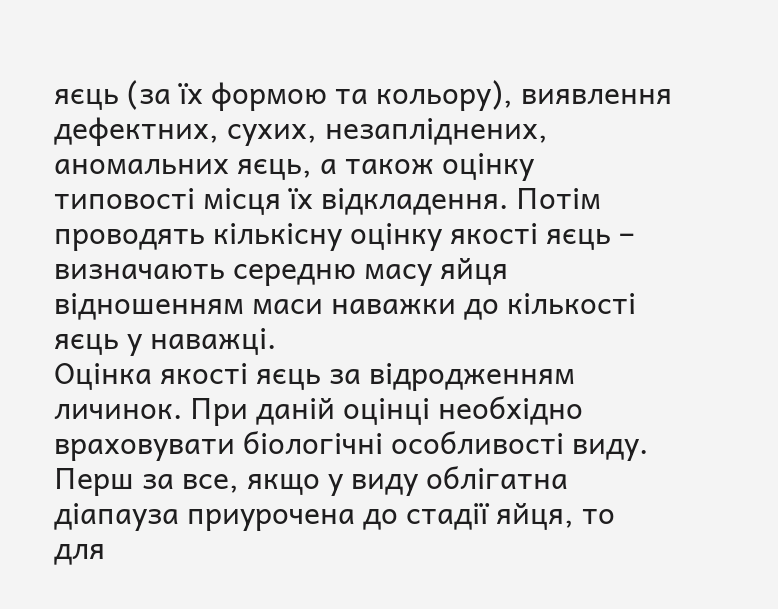яєць (за їх формою та кольору), виявлення дефектних, сухих, незапліднених, аномальних яєць, а також оцінку типовості місця їх відкладення. Потім проводять кількісну оцінку якості яєць – визначають середню масу яйця відношенням маси наважки до кількості яєць у наважці.
Оцінка якості яєць за відродженням личинок. При даній оцінці необхідно враховувати біологічні особливості виду. Перш за все, якщо у виду облігатна діапауза приурочена до стадії яйця, то для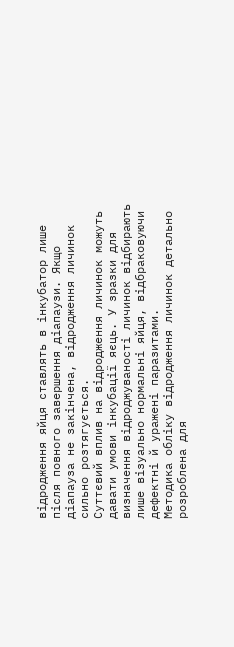відродження яйця ставлять в інкубатор лише після повного завершення діапаузи. Якщо діапауза не закінчена, відродження личинок сильно розтягується.
Суттєвий вплив на відродження личинок можуть давати умови інкубації яєць. У зразки для визначення відроджуваності личинок відбирають лише візуально нормальні яйця, відбраковуючи дефектні й уражені паразитами.
Методика обліку відродження личинок детально розроблена для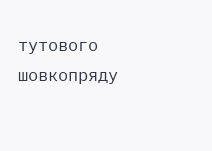тутового шовкопряду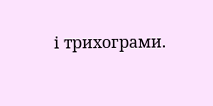і трихограми.